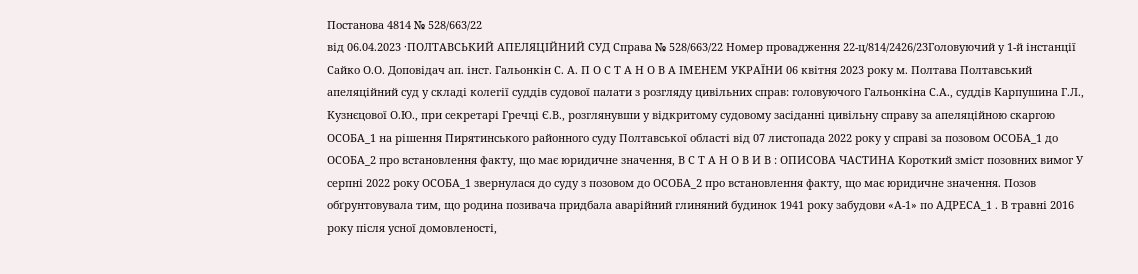Постанова 4814 № 528/663/22
від 06.04.2023 ·ПОЛТАВСЬКИЙ АПЕЛЯЦІЙНИЙ СУД Справа № 528/663/22 Номер провадження 22-ц/814/2426/23Головуючий у 1-й інстанції Сайко О.О. Доповідач ап. інст. Гальонкін С. А. П О С Т А Н О В А ІМЕНЕМ УКРАЇНИ 06 квітня 2023 року м. Полтава Полтавський апеляційний суд у складі колегії суддів судової палати з розгляду цивільних справ: головуючого Гальонкіна С.А., суддів Карпушина Г.Л., Кузнєцової О.Ю., при секретарі Гречці Є.В., розглянувши у відкритому судовому засіданні цивільну справу за апеляційною скаргою ОСОБА_1 на рішення Пирятинського районного суду Полтавської області від 07 листопада 2022 року у справі за позовом ОСОБА_1 до ОСОБА_2 про встановлення факту, що має юридичне значення, В С Т А Н О В И В : ОПИСОВА ЧАСТИНА Короткий зміст позовних вимог У серпні 2022 року ОСОБА_1 звернулася до суду з позовом до ОСОБА_2 про встановлення факту, що має юридичне значення. Позов обґрунтовувала тим, що родина позивача придбала аварійний глиняний будинок 1941 року забудови «А-1» по АДРЕСА_1 . В травні 2016 року після усної домовленості,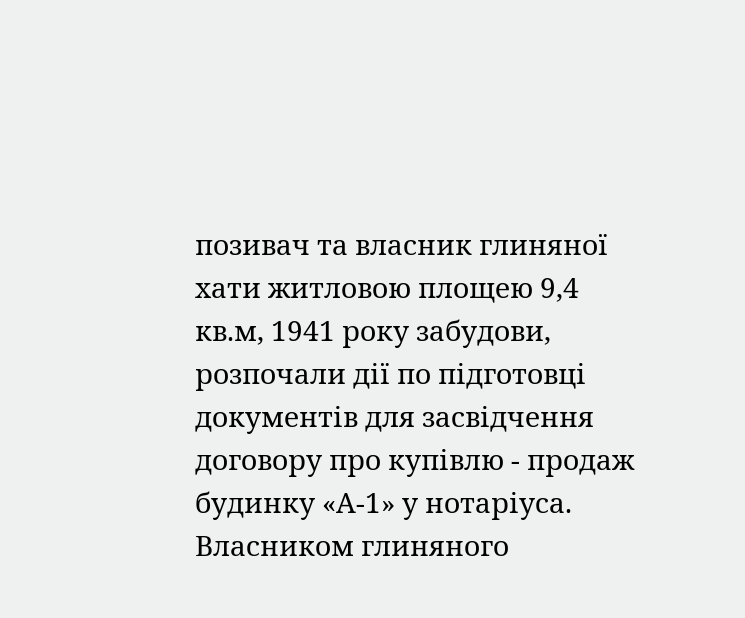позивач та власник глиняної хати житловою площею 9,4 кв.м, 1941 року забудови, розпочали дії по підготовці документів для засвідчення договору про купівлю - продаж будинку «А-1» у нотаріуса. Власником глиняного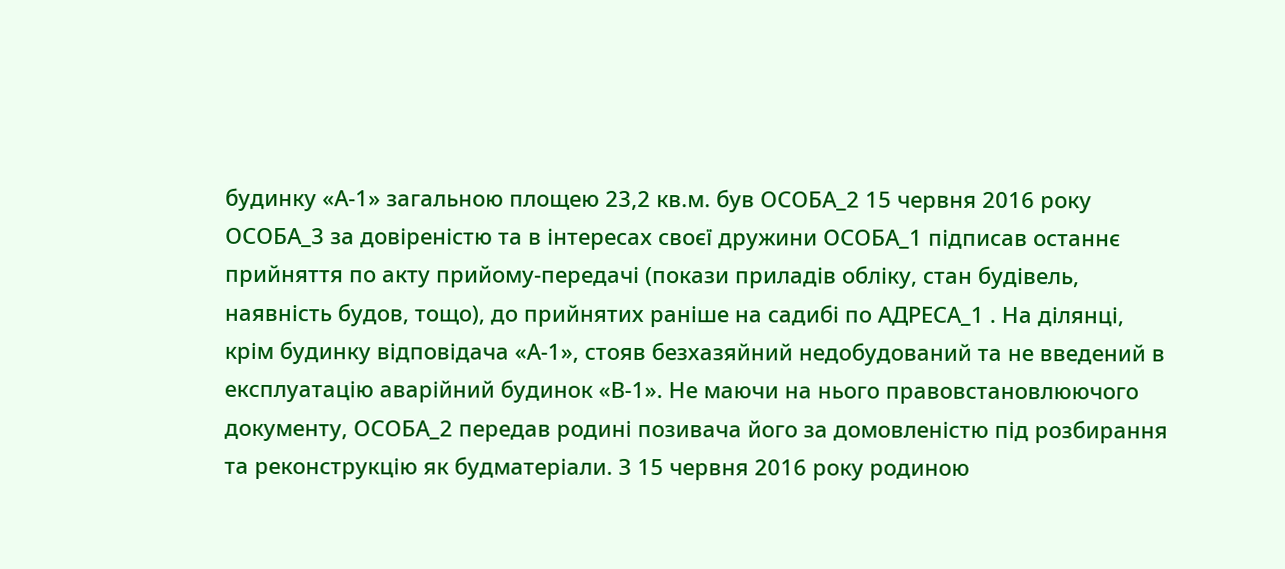будинку «А-1» загальною площею 23,2 кв.м. був ОСОБА_2 15 червня 2016 року ОСОБА_3 за довіреністю та в інтересах своєї дружини ОСОБА_1 підписав останнє прийняття по акту прийому-передачі (покази приладів обліку, стан будівель, наявність будов, тощо), до прийнятих раніше на садибі по АДРЕСА_1 . На ділянці, крім будинку відповідача «А-1», стояв безхазяйний недобудований та не введений в експлуатацію аварійний будинок «В-1». Не маючи на нього правовстановлюючого документу, ОСОБА_2 передав родині позивача його за домовленістю під розбирання та реконструкцію як будматеріали. З 15 червня 2016 року родиною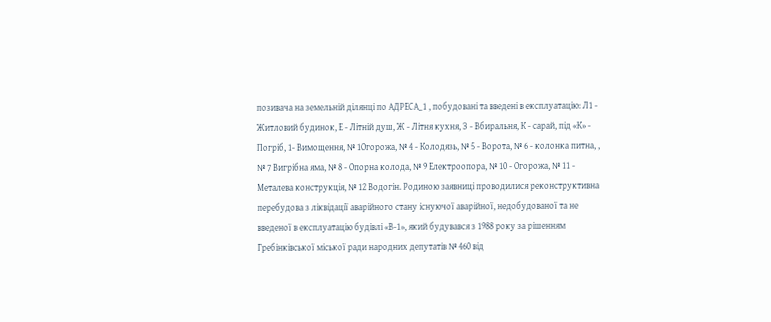позивача на земельній ділянці по АДРЕСА_1 , побудовані та введені в експлуатацію: Л1 - Житловий будинок, Е - Літній душ, Ж - Літня кухня, З - Вбиральня, К - сарай, під «К» - Погріб, 1- Вимощення, № 1Огорожа, № 4 - Колодязь, № 5 - Ворота, № 6 - колонка питна, , № 7 Вигрібна яма, № 8 - Опорна колода, № 9 Електроопора, № 10 - Огорожа, № 11 - Металева конструкція, № 12 Водогін. Родиною заявниці проводилися реконструктивна перебудова з ліквідації аварійного стану існуючої аварійної, недобудованої та не введеної в експлуатацію будівлі «В-1», який будувався з 1988 року за рішенням Гребінківської міської ради народних депутатів № 460 від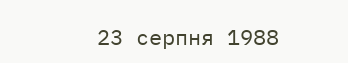23 серпня 1988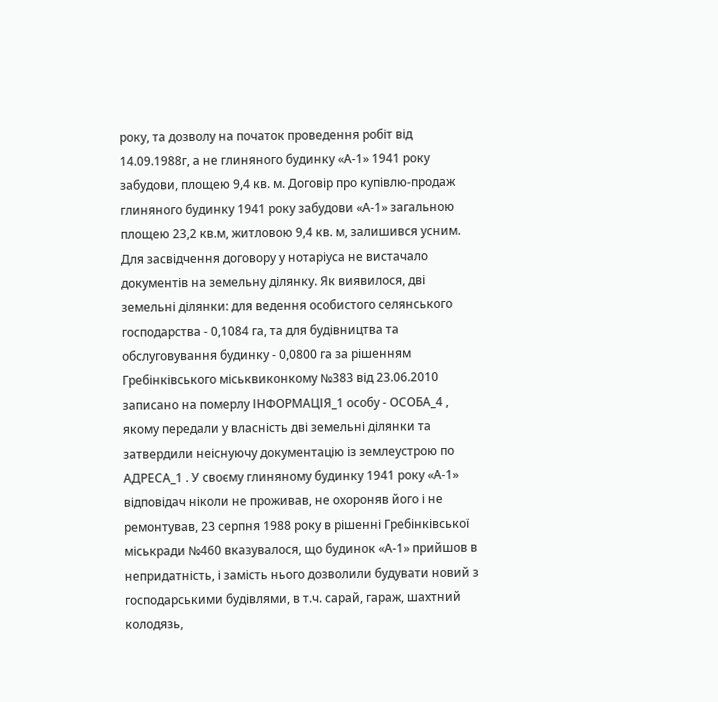року, та дозволу на початок проведення робіт від 14.09.1988г, а не глиняного будинку «А-1» 1941 року забудови, площею 9,4 кв. м. Договір про купівлю-продаж глиняного будинку 1941 року забудови «А-1» загальною площею 23,2 кв.м, житловою 9,4 кв. м, залишився усним. Для засвідчення договору у нотаріуса не вистачало документів на земельну ділянку. Як виявилося, дві земельні ділянки: для ведення особистого селянського господарства - 0,1084 га, та для будівництва та обслуговування будинку - 0,0800 га за рішенням Гребінківського міськвиконкому №383 від 23.06.2010 записано на померлу ІНФОРМАЦІЯ_1 особу - ОСОБА_4 , якому передали у власність дві земельні ділянки та затвердили неіснуючу документацію із землеустрою по АДРЕСА_1 . У своєму глиняному будинку 1941 року «А-1» відповідач ніколи не проживав, не охороняв його і не ремонтував, 23 серпня 1988 року в рішенні Гребінківської міськради №460 вказувалося, що будинок «А-1» прийшов в непридатність, і замість нього дозволили будувати новий з господарськими будівлями, в т.ч. сарай, гараж, шахтний колодязь,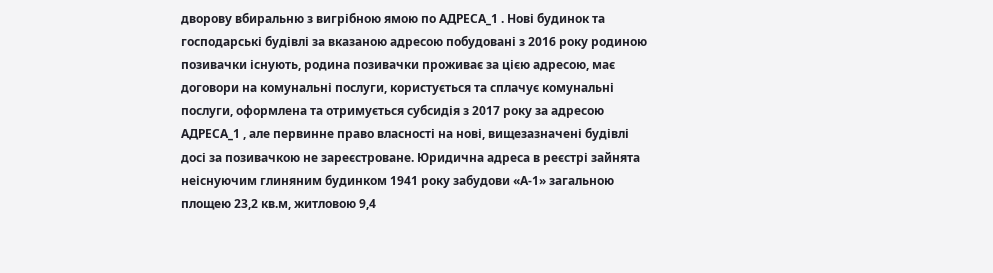дворову вбиральню з вигрібною ямою по АДРЕСА_1 . Нові будинок та господарські будівлі за вказаною адресою побудовані з 2016 року родиною позивачки існують, родина позивачки проживає за цією адресою, має договори на комунальні послуги, користується та сплачує комунальні послуги, оформлена та отримується субсидія з 2017 року за адресою АДРЕСА_1 , але первинне право власності на нові, вищезазначені будівлі досі за позивачкою не зареєстроване. Юридична адреса в реєстрі зайнята неіснуючим глиняним будинком 1941 року забудови «А-1» загальною площею 23,2 кв.м, житловою 9,4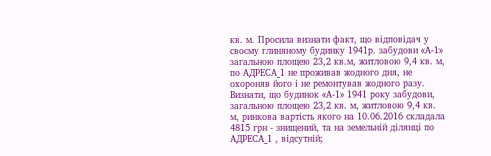кв. м. Просила визнати факт, що відповідач у своєму глиняному будинку 1941р. забудови «А-1» загальною площею 23,2 кв.м, житловою 9,4 кв. м, по АДРЕСА_1 не проживав жодного дня, не охороняв його і не ремонтував жодного разу. Визнати, що будинок «А-1» 1941 року забудови, загальною площею 23,2 кв. м, житловою 9,4 кв. м, ринкова вартість якого на 10.06.2016 складала 4815 грн - знищений, та на земельній ділянці по АДРЕСА_1 , відсутній;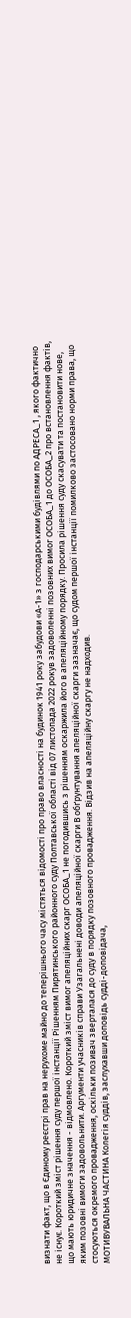визнати факт, що в Єдиному реєстрі прав на нерухоме майно до теперішнього часу містяться відомості про право власності на будинок 1941 року забудови «А-1» з господарськими будівлями по АДРЕСА_1 , якого фактично не існує. Короткий зміст рішення суду першої інстанції Рішенням Пирятинського районного суду Полтавської області від 07 листопада 2022 рокув задоволенні позовних вимог ОСОБА_1 до ОСОБА_2 про встановлення фактів, що мають юридичне значення - відмовлено. Короткий зміст вимог апеляційних скарг ОСОБА_1 не погодившись з рішенням оскаржила його в апеляційному порядку. Просила рішення суду скасувати та постановити нове, яким позовні вимоги задовольнити. Аргументи учасників справи Узагальнені доводи апеляційної скарги В обґрунтування апеляційної скарги зазначає, що судом першої інстанції помилково застосовано норми права, що стосуються окремого провадження, оскільки позивач зверталася до суду в порядку позовного провадження. Відзив на апеляційну скаргу не надходив.
МОТИВУВАЛЬНА ЧАСТИНА Колегія суддів, заслухавши доповідь судді-доповідача,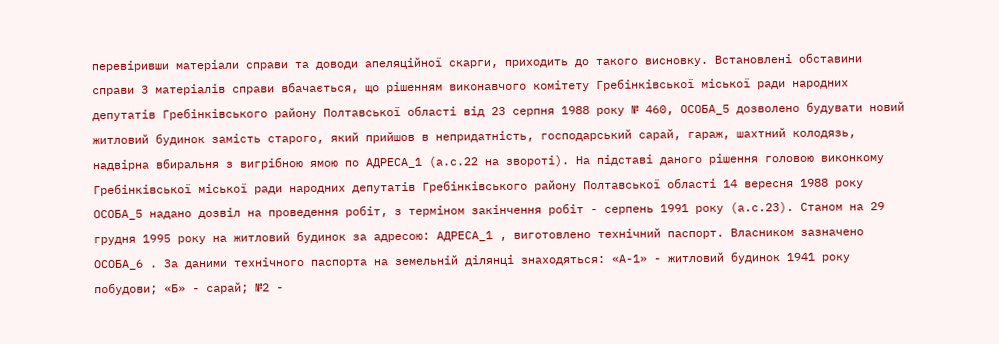перевіривши матеріали справи та доводи апеляційної скарги, приходить до такого висновку. Встановлені обставини справи З матеріалів справи вбачається, що рішенням виконавчого комітету Гребінківської міської ради народних депутатів Гребінківського району Полтавської області від 23 серпня 1988 року № 460, ОСОБА_5 дозволено будувати новий житловий будинок замість старого, який прийшов в непридатність, господарський сарай, гараж, шахтний колодязь, надвірна вбиральня з вигрібною ямою по АДРЕСА_1 (а.с.22 на звороті). На підставі даного рішення головою виконкому Гребінківської міської ради народних депутатів Гребінківського району Полтавської області 14 вересня 1988 року ОСОБА_5 надано дозвіл на проведення робіт, з терміном закінчення робіт - серпень 1991 року (а.с.23). Станом на 29 грудня 1995 року на житловий будинок за адресою: АДРЕСА_1 , виготовлено технічний паспорт. Власником зазначено ОСОБА_6 . За даними технічного паспорта на земельній ділянці знаходяться: «А-1» - житловий будинок 1941 року побудови; «Б» - сарай; №2 -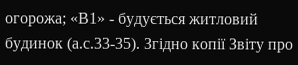огорожа; «В1» - будується житловий будинок (а.с.33-35). Згідно копії Звіту про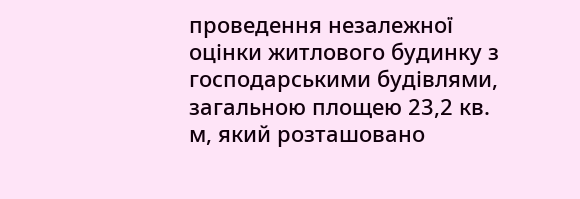проведення незалежної оцінки житлового будинку з господарськими будівлями, загальною площею 23,2 кв. м, який розташовано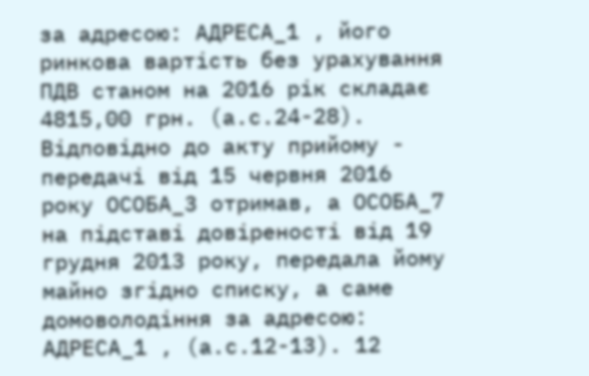за адресою: АДРЕСА_1 , його ринкова вартість без урахування ПДВ станом на 2016 рік складає 4815,00 грн. (а.с.24-28). Відповідно до акту прийому - передачі від 15 червня 2016 року ОСОБА_3 отримав, а ОСОБА_7 на підставі довіреності від 19 грудня 2013 року, передала йому майно згідно списку, а саме домоволодіння за адресою: АДРЕСА_1 , (а.с.12-13). 12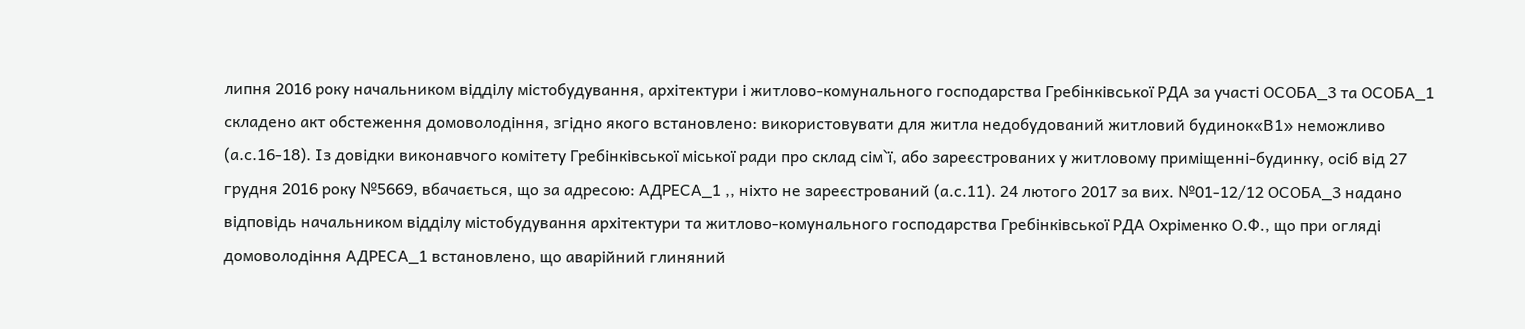липня 2016 року начальником відділу містобудування, архітектури і житлово-комунального господарства Гребінківської РДА за участі ОСОБА_3 та ОСОБА_1 складено акт обстеження домоволодіння, згідно якого встановлено: використовувати для житла недобудований житловий будинок«В1» неможливо (а.с.16-18). Із довідки виконавчого комітету Гребінківської міської ради про склад сім`ї, або зареєстрованих у житловому приміщенні-будинку, осіб від 27 грудня 2016 року №5669, вбачається, що за адресою: АДРЕСА_1 ,, ніхто не зареєстрований (а.с.11). 24 лютого 2017 за вих. №01-12/12 ОСОБА_3 надано відповідь начальником відділу містобудування архітектури та житлово-комунального господарства Гребінківської РДА Охріменко О.Ф., що при огляді домоволодіння АДРЕСА_1 встановлено, що аварійний глиняний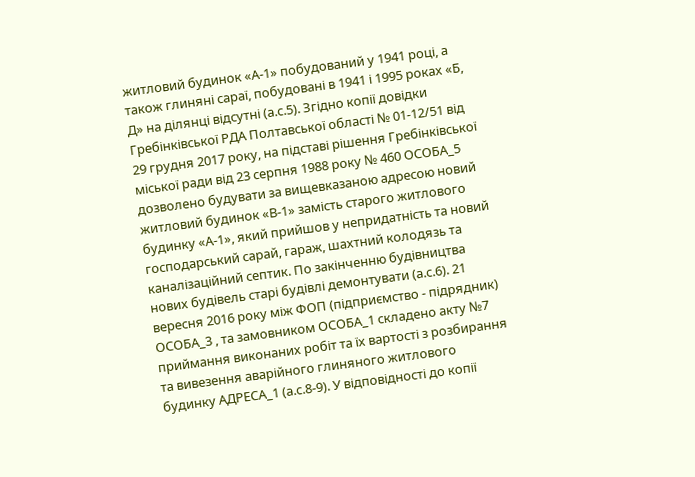житловий будинок «А-1» побудований у 1941 році, а також глиняні сараї, побудовані в 1941 і 1995 роках «Б, Д» на ділянці відсутні (а.с.5). Згідно копії довідки Гребінківської РДА Полтавської області № 01-12/51 від 29 грудня 2017 року, на підставі рішення Гребінківської міської ради від 23 серпня 1988 року № 460 ОСОБА_5 дозволено будувати за вищевказаною адресою новий житловий будинок «В-1» замість старого житлового будинку «А-1», який прийшов у непридатність та новий господарський сарай, гараж, шахтний колодязь та каналізаційний септик. По закінченню будівництва нових будівель старі будівлі демонтувати (а.с.6). 21 вересня 2016 року між ФОП (підприємство - підрядник) ОСОБА_3 , та замовником ОСОБА_1 складено акту №7 приймання виконаних робіт та їх вартості з розбирання та вивезення аварійного глиняного житлового будинку АДРЕСА_1 (а.с.8-9). У відповідності до копії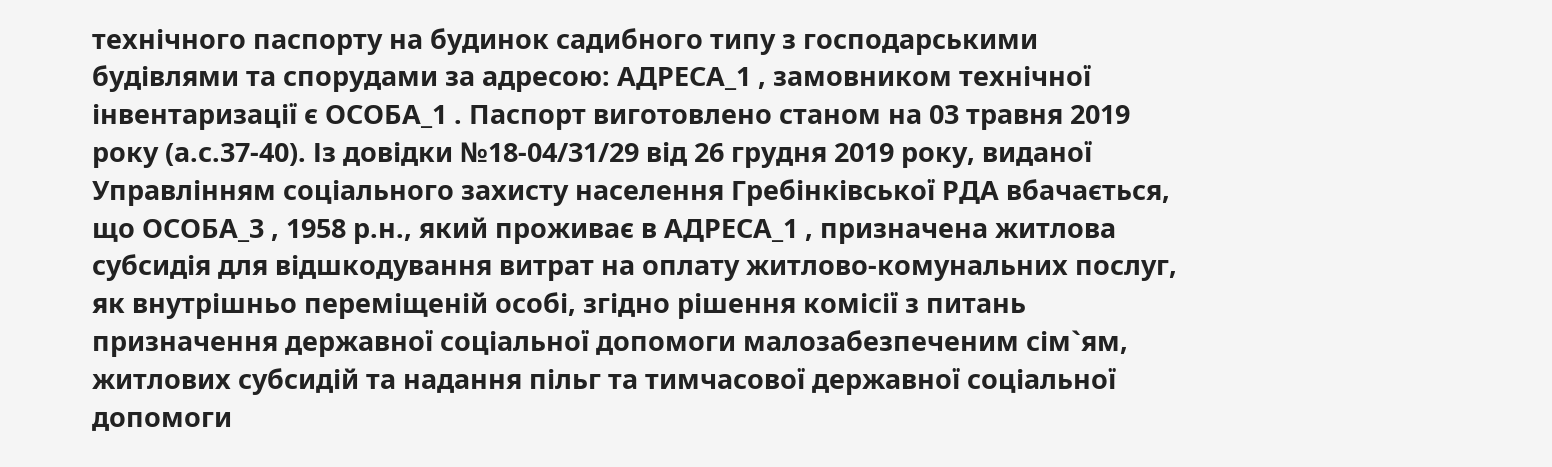технічного паспорту на будинок садибного типу з господарськими будівлями та спорудами за адресою: АДРЕСА_1 , замовником технічної інвентаризації є ОСОБА_1 . Паспорт виготовлено станом на 03 травня 2019 року (а.с.37-40). Із довідки №18-04/31/29 від 26 грудня 2019 року, виданої Управлінням соціального захисту населення Гребінківської РДА вбачається, що ОСОБА_3 , 1958 р.н., який проживає в АДРЕСА_1 , призначена житлова субсидія для відшкодування витрат на оплату житлово-комунальних послуг, як внутрішньо переміщеній особі, згідно рішення комісії з питань призначення державної соціальної допомоги малозабезпеченим сім`ям, житлових субсидій та надання пільг та тимчасової державної соціальної допомоги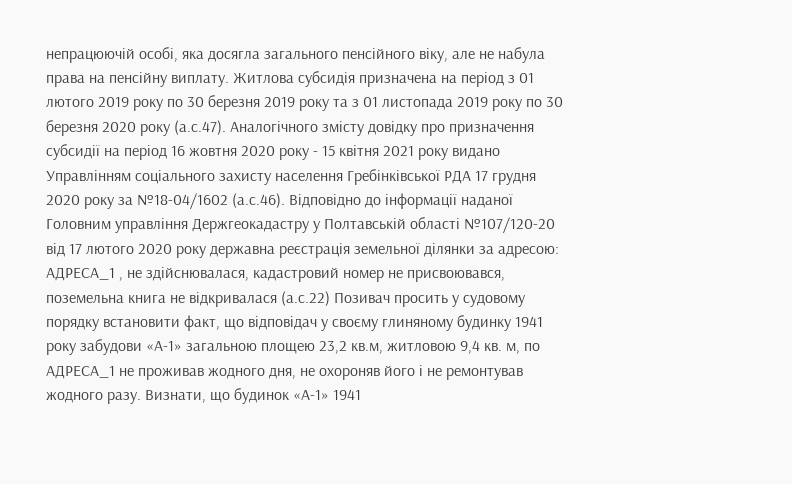непрацюючій особі, яка досягла загального пенсійного віку, але не набула права на пенсійну виплату. Житлова субсидія призначена на період з 01 лютого 2019 року по 30 березня 2019 року та з 01 листопада 2019 року по 30 березня 2020 року (а.с.47). Аналогічного змісту довідку про призначення субсидії на період 16 жовтня 2020 року - 15 квітня 2021 року видано Управлінням соціального захисту населення Гребінківської РДА 17 грудня 2020 року за №18-04/1602 (а.с.46). Відповідно до інформації наданої Головним управління Держгеокадастру у Полтавській області №107/120-20 від 17 лютого 2020 року державна реєстрація земельної ділянки за адресою: АДРЕСА_1 , не здійснювалася, кадастровий номер не присвоювався, поземельна книга не відкривалася (а.с.22) Позивач просить у судовому порядку встановити факт, що відповідач у своєму глиняному будинку 1941 року забудови «А-1» загальною площею 23,2 кв.м, житловою 9,4 кв. м, по АДРЕСА_1 не проживав жодного дня, не охороняв його і не ремонтував жодного разу. Визнати, що будинок «А-1» 1941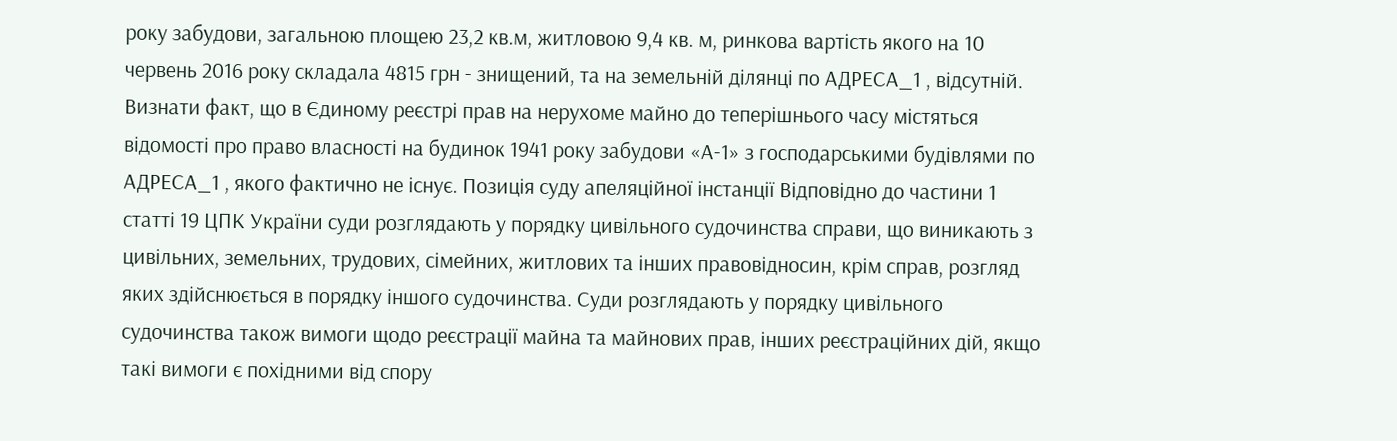року забудови, загальною площею 23,2 кв.м, житловою 9,4 кв. м, ринкова вартість якого на 10 червень 2016 року складала 4815 грн - знищений, та на земельній ділянці по АДРЕСА_1 , відсутній. Визнати факт, що в Єдиному реєстрі прав на нерухоме майно до теперішнього часу містяться відомості про право власності на будинок 1941 року забудови «А-1» з господарськими будівлями по АДРЕСА_1 , якого фактично не існує. Позиція суду апеляційної інстанції Відповідно до частини 1 статті 19 ЦПК України суди розглядають у порядку цивільного судочинства справи, що виникають з цивільних, земельних, трудових, сімейних, житлових та інших правовідносин, крім справ, розгляд яких здійснюється в порядку іншого судочинства. Суди розглядають у порядку цивільного судочинства також вимоги щодо реєстрації майна та майнових прав, інших реєстраційних дій, якщо такі вимоги є похідними від спору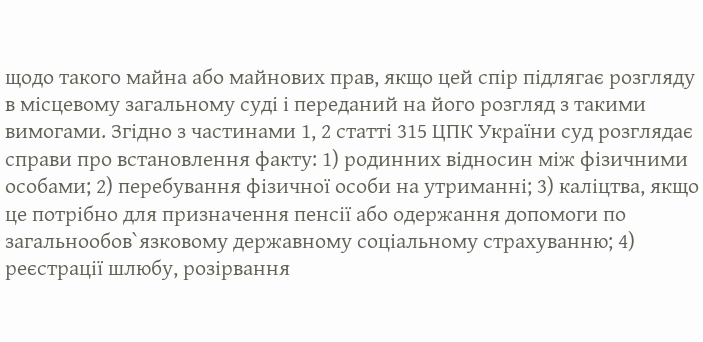щодо такого майна або майнових прав, якщо цей спір підлягає розгляду в місцевому загальному суді і переданий на його розгляд з такими вимогами. Згідно з частинами 1, 2 статті 315 ЦПК України суд розглядає справи про встановлення факту: 1) родинних відносин між фізичними особами; 2) перебування фізичної особи на утриманні; 3) каліцтва, якщо це потрібно для призначення пенсії або одержання допомоги по загальнообов`язковому державному соціальному страхуванню; 4) реєстрації шлюбу, розірвання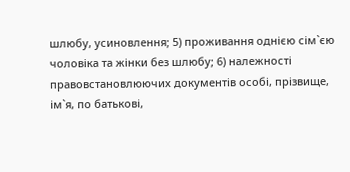шлюбу, усиновлення; 5) проживання однією сім`єю чоловіка та жінки без шлюбу; 6) належності правовстановлюючих документів особі, прізвище, ім`я, по батькові,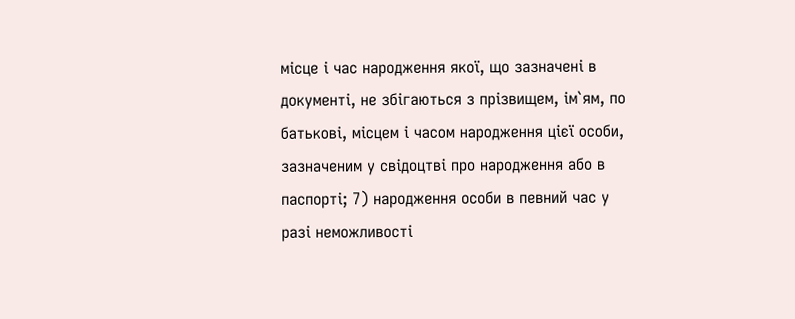місце і час народження якої, що зазначені в документі, не збігаються з прізвищем, ім`ям, по батькові, місцем і часом народження цієї особи, зазначеним у свідоцтві про народження або в паспорті; 7) народження особи в певний час у разі неможливості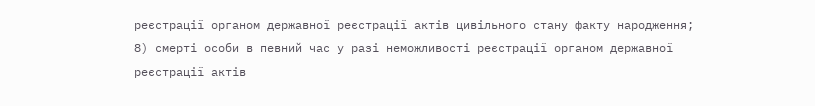реєстрації органом державної реєстрації актів цивільного стану факту народження; 8) смерті особи в певний час у разі неможливості реєстрації органом державної реєстрації актів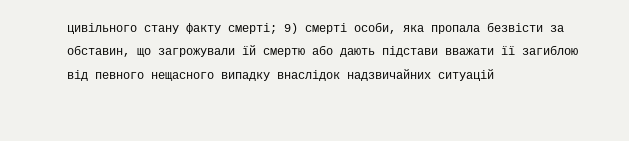цивільного стану факту смерті; 9) смерті особи, яка пропала безвісти за обставин, що загрожували їй смертю або дають підстави вважати її загиблою від певного нещасного випадку внаслідок надзвичайних ситуацій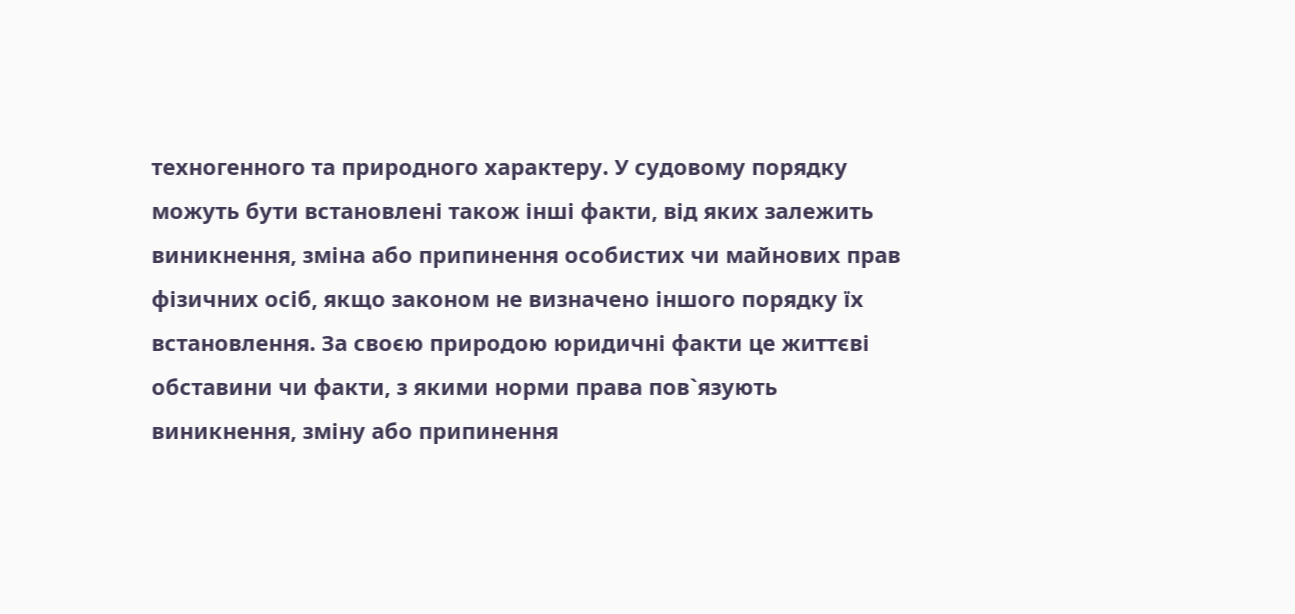техногенного та природного характеру. У судовому порядку можуть бути встановлені також інші факти, від яких залежить виникнення, зміна або припинення особистих чи майнових прав фізичних осіб, якщо законом не визначено іншого порядку їх встановлення. За своєю природою юридичні факти це життєві обставини чи факти, з якими норми права пов`язують виникнення, зміну або припинення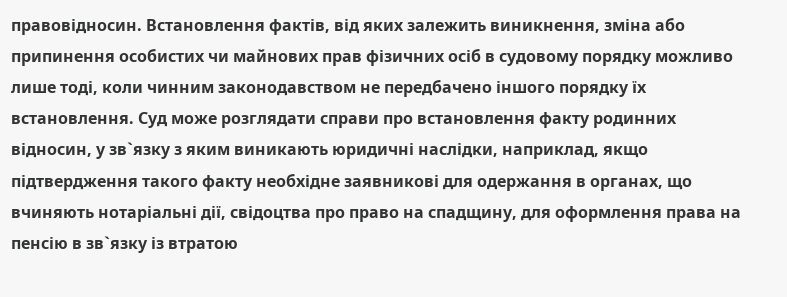правовідносин. Встановлення фактів, від яких залежить виникнення, зміна або припинення особистих чи майнових прав фізичних осіб в судовому порядку можливо лише тоді, коли чинним законодавством не передбачено іншого порядку їх встановлення. Суд може розглядати справи про встановлення факту родинних відносин, у зв`язку з яким виникають юридичні наслідки, наприклад, якщо підтвердження такого факту необхідне заявникові для одержання в органах, що вчиняють нотаріальні дії, свідоцтва про право на спадщину, для оформлення права на пенсію в зв`язку із втратою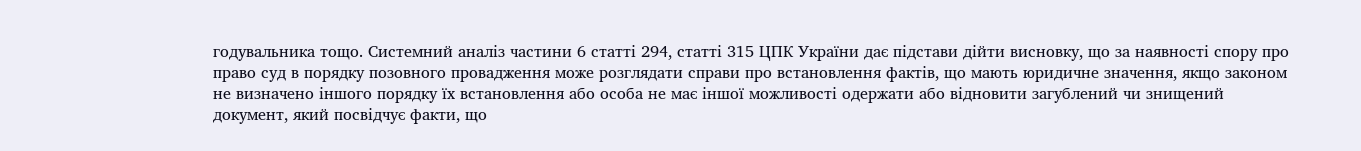годувальника тощо. Системний аналіз частини 6 статті 294, статті 315 ЦПК України дає підстави дійти висновку, що за наявності спору про право суд в порядку позовного провадження може розглядати справи про встановлення фактів, що мають юридичне значення, якщо законом не визначено іншого порядку їх встановлення або особа не має іншої можливості одержати або відновити загублений чи знищений документ, який посвідчує факти, що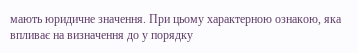мають юридичне значення. При цьому характерною ознакою, яка впливає на визначення до у порядку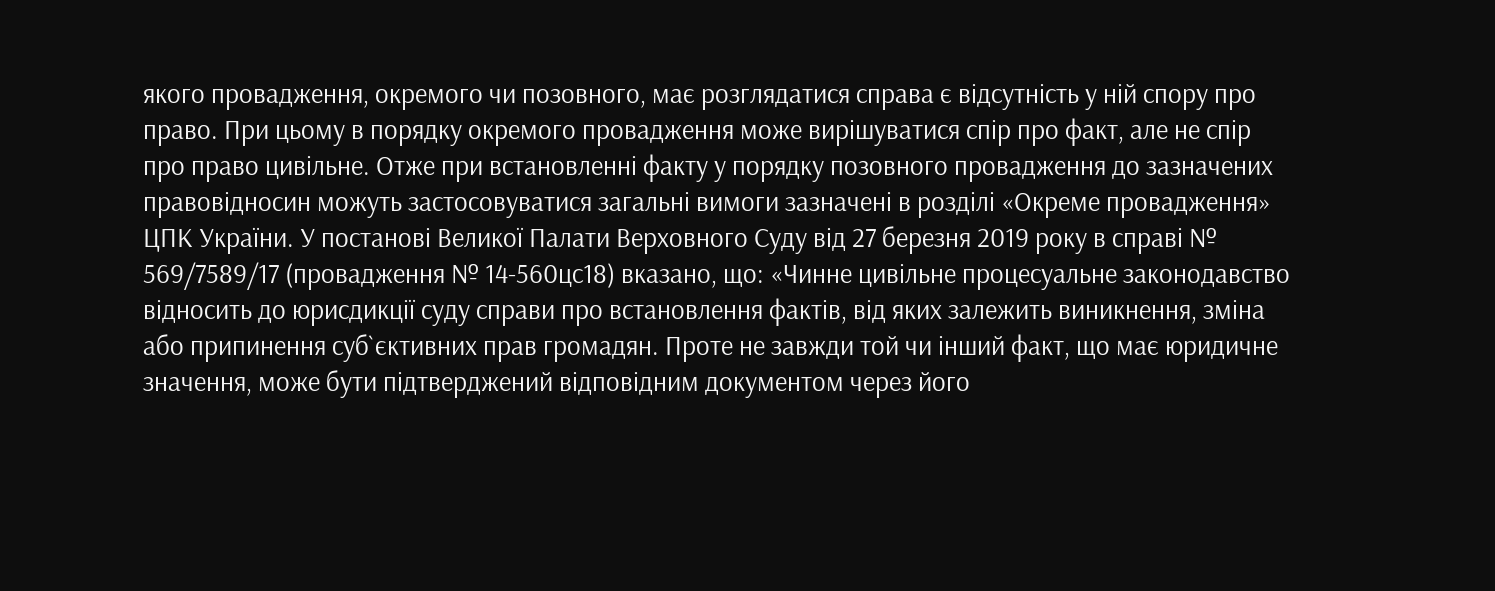якого провадження, окремого чи позовного, має розглядатися справа є відсутність у ній спору про право. При цьому в порядку окремого провадження може вирішуватися спір про факт, але не спір про право цивільне. Отже при встановленні факту у порядку позовного провадження до зазначених правовідносин можуть застосовуватися загальні вимоги зазначені в розділі «Окреме провадження» ЦПК України. У постанові Великої Палати Верховного Суду від 27 березня 2019 року в справі № 569/7589/17 (провадження № 14-560цс18) вказано, що: «Чинне цивільне процесуальне законодавство відносить до юрисдикції суду справи про встановлення фактів, від яких залежить виникнення, зміна або припинення суб`єктивних прав громадян. Проте не завжди той чи інший факт, що має юридичне значення, може бути підтверджений відповідним документом через його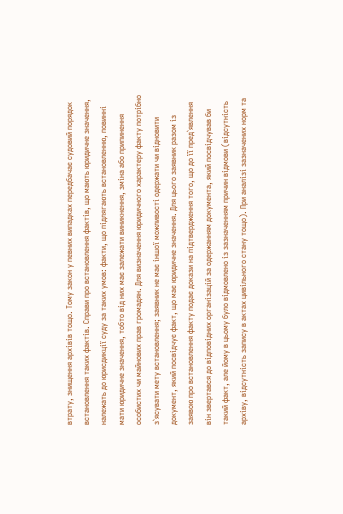втрату, знищення архівів тощо. Тому закон у певних випадках передбачає судовий порядок встановлення таких фактів. Справи про встановлення фактів, що мають юридичне значення, належать до юрисдикції суду за таких умов: факти, що підлягають встановленню, повинні мати юридичне значення, тобто від них має залежати виникнення, зміна або припинення особистих чи майнових прав громадян. Для визначення юридичного характеру факту потрібно з`ясувати мету встановлення; заявник не має іншої можливості одержати чи відновити документ, який посвідчує факт, що має юридичне значення. Для цього заявник разом із заявою про встановлення факту подає докази на підтвердження того, що до її пред`явлення він звертався до відповідних організацій за одержанням документа, який посвідчував би такий факт, але йому в цьому було відмовлено із зазначенням причин відмови (відсутність архіву, відсутність запису в актах цивільного стану тощо). При аналізі зазначених норм та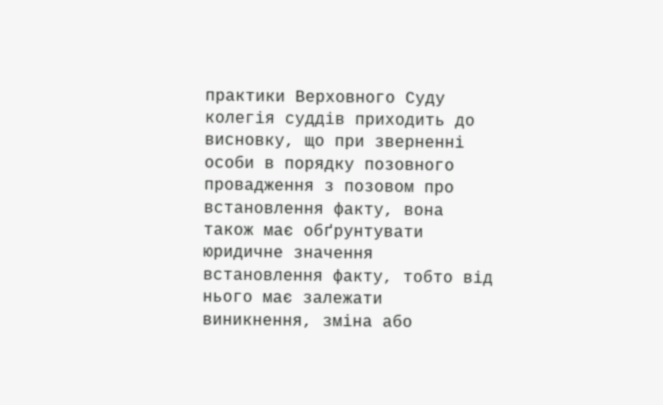практики Верховного Суду колегія суддів приходить до висновку, що при зверненні особи в порядку позовного провадження з позовом про встановлення факту, вона також має обґрунтувати юридичне значення встановлення факту, тобто від нього має залежати виникнення, зміна або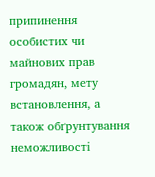припинення особистих чи майнових прав громадян, мету встановлення, а також обґрунтування неможливості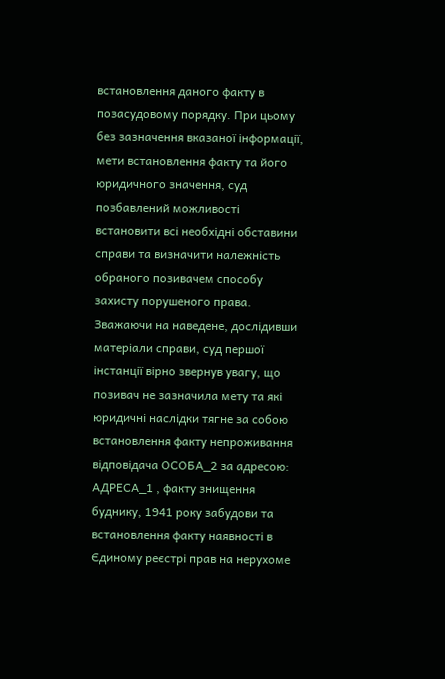встановлення даного факту в позасудовому порядку. При цьому без зазначення вказаної інформації, мети встановлення факту та його юридичного значення, суд позбавлений можливості встановити всі необхідні обставини справи та визначити належність обраного позивачем способу захисту порушеного права. Зважаючи на наведене, дослідивши матеріали справи, суд першої інстанції вірно звернув увагу, що позивач не зазначила мету та які юридичні наслідки тягне за собою встановлення факту непроживання відповідача ОСОБА_2 за адресою: АДРЕСА_1 , факту знищення буднику, 1941 року забудови та встановлення факту наявності в Єдиному реєстрі прав на нерухоме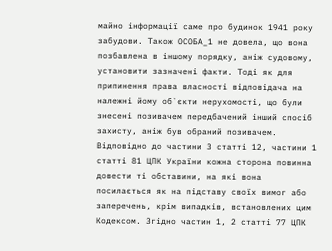майно інформації саме про будинок 1941 року забудови. Також ОСОБА_1 не довела, що вона позбавлена в іншому порядку, аніж судовому, установити зазначені факти. Тоді як для припинення права власності відповідача на належні йому об`єкти нерухомості, що були знесені позивачем передбачений інший спосіб захисту, аніж був обраний позивачем. Відповідно до частини 3 статті 12, частини 1 статті 81 ЦПК України кожна сторона повинна довести ті обставини, на які вона посилається як на підставу своїх вимог або заперечень, крім випадків, встановлених цим Кодексом. Згідно частин 1, 2 статті 77 ЦПК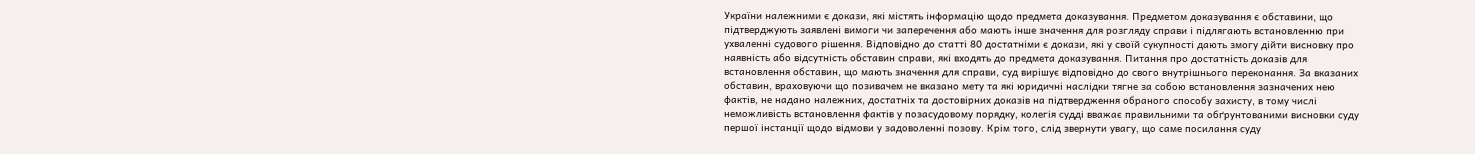України належними є докази, які містять інформацію щодо предмета доказування. Предметом доказування є обставини, що підтверджують заявлені вимоги чи заперечення або мають інше значення для розгляду справи і підлягають встановленню при ухваленні судового рішення. Відповідно до статті 80 достатніми є докази, які у своїй сукупності дають змогу дійти висновку про наявність або відсутність обставин справи, які входять до предмета доказування. Питання про достатність доказів для встановлення обставин, що мають значення для справи, суд вирішує відповідно до свого внутрішнього переконання. За вказаних обставин, враховуючи що позивачем не вказано мету та які юридичні наслідки тягне за собою встановлення зазначених нею фактів, не надано належних, достатніх та достовірних доказів на підтвердження обраного способу захисту, в тому числі неможливість встановлення фактів у позасудовому порядку, колегія судді вважає правильними та обґрунтованими висновки суду першої інстанції щодо відмови у задоволенні позову. Крім того, слід звернути увагу, що саме посилання суду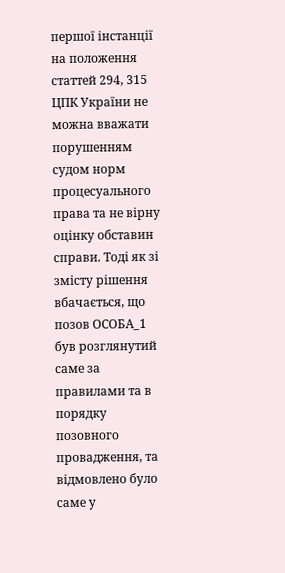першої інстанції на положення статтей 294, 315 ЦПК України не можна вважати порушенням судом норм процесуального права та не вірну оцінку обставин справи. Тоді як зі змісту рішення вбачається, що позов ОСОБА_1 був розглянутий саме за правилами та в порядку позовного провадження, та відмовлено було саме у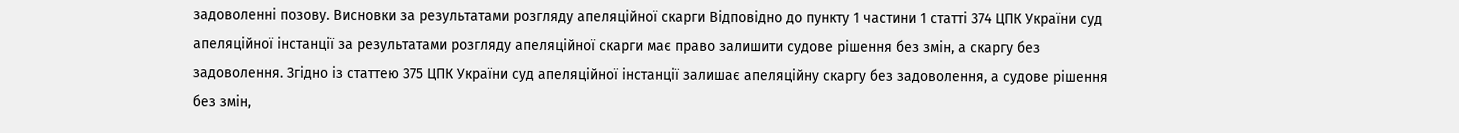задоволенні позову. Висновки за результатами розгляду апеляційної скарги Відповідно до пункту 1 частини 1 статті 374 ЦПК України суд апеляційної інстанції за результатами розгляду апеляційної скарги має право залишити судове рішення без змін, а скаргу без задоволення. Згідно із статтею 375 ЦПК України суд апеляційної інстанції залишає апеляційну скаргу без задоволення, а судове рішення без змін,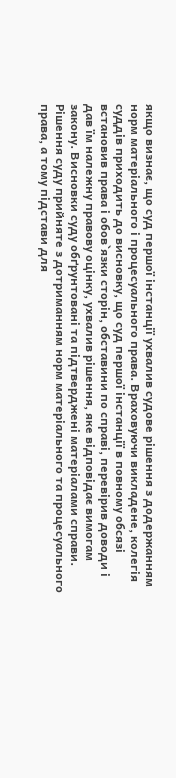якщо визнає, що суд першої інстанції ухвалив судове рішення з додержанням норм матеріального і процесуального права. Враховуючи викладене, колегія суддів приходить до висновку, що суд першої інстанції в повному обсязі встановив права і обов`язки сторін, обставини по справі, перевірив доводи і дав їм належну правову оцінку, ухвалив рішення, яке відповідає вимогам закону. Висновки суду обґрунтовані та підтверджені матеріалами справи. Рішення суду прийняте з дотриманням норм матеріального та процесуального права, а тому підстави для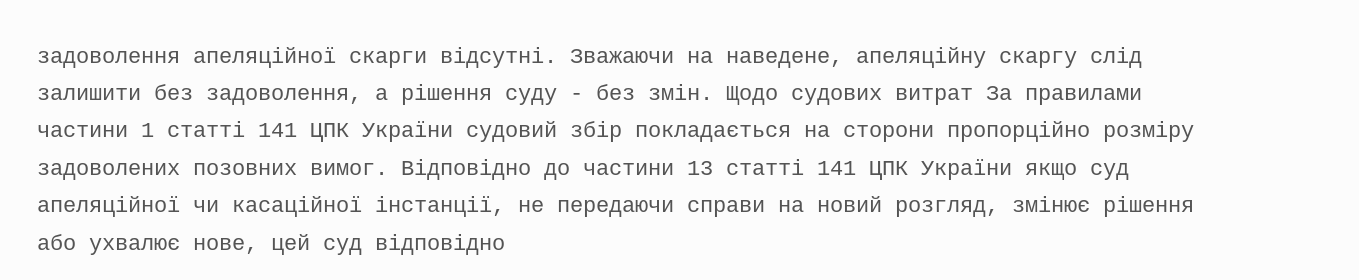задоволення апеляційної скарги відсутні. Зважаючи на наведене, апеляційну скаргу слід залишити без задоволення, а рішення суду - без змін. Щодо судових витрат За правилами частини 1 статті 141 ЦПК України судовий збір покладається на сторони пропорційно розміру задоволених позовних вимог. Відповідно до частини 13 статті 141 ЦПК України якщо суд апеляційної чи касаційної інстанції, не передаючи справи на новий розгляд, змінює рішення або ухвалює нове, цей суд відповідно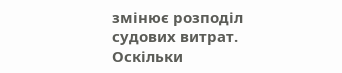змінює розподіл судових витрат. Оскільки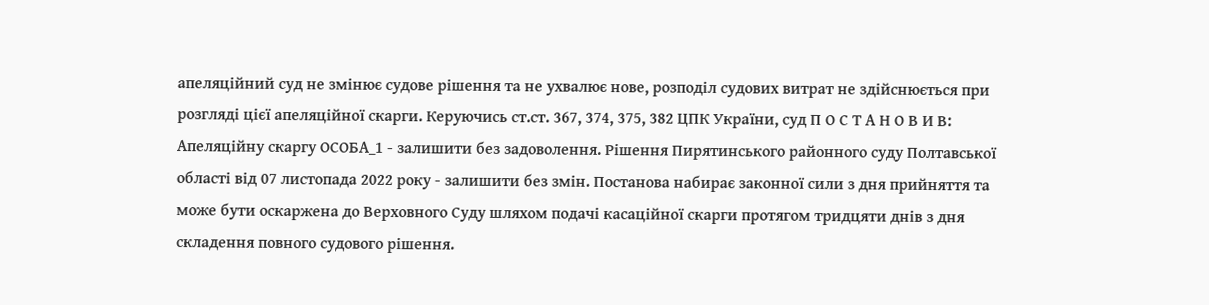апеляційний суд не змінює судове рішення та не ухвалює нове, розподіл судових витрат не здійснюється при розгляді цієї апеляційної скарги. Керуючись ст.ст. 367, 374, 375, 382 ЦПК України, суд П О С Т А Н О В И В: Апеляційну скаргу ОСОБА_1 - залишити без задоволення. Рішення Пирятинського районного суду Полтавської області від 07 листопада 2022 року - залишити без змін. Постанова набирає законної сили з дня прийняття та може бути оскаржена до Верховного Суду шляхом подачі касаційної скарги протягом тридцяти днів з дня складення повного судового рішення.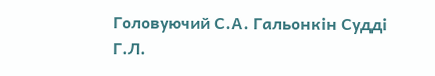Головуючий С.А. Гальонкін Судді Г.Л.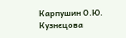Карпушин О.Ю. Кузнєцова